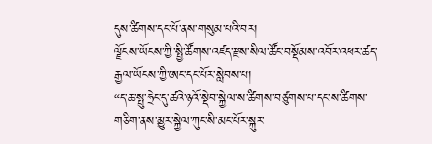དུས་ཚིགས་དང་པོ་ནས་གསུམ་པའི་བར།
ལྗོངས་ཡོངས་ཀྱི་སྤྱི་ཚོགས་འཛད་རྫས་སིལ་ཚོང་བསྡོམས་འབོར་འཕར་ཚད་རྒྱལ་ཡོངས་ཀྱི་ཨང་དང་པོར་སླེབས་པ།
“ད་ཆ་སྤུ་ཧྲེང་དུ་ཚའེ་ཉའོ་སྡེབ་སྐྱེལ་ས་ཚིགས་བཙུགས་པ་དང་ས་ཚིགས་གཅིག་ནས་མྱུར་སྐྱེལ་ཀུང་སི་མང་པོར་སྐུར་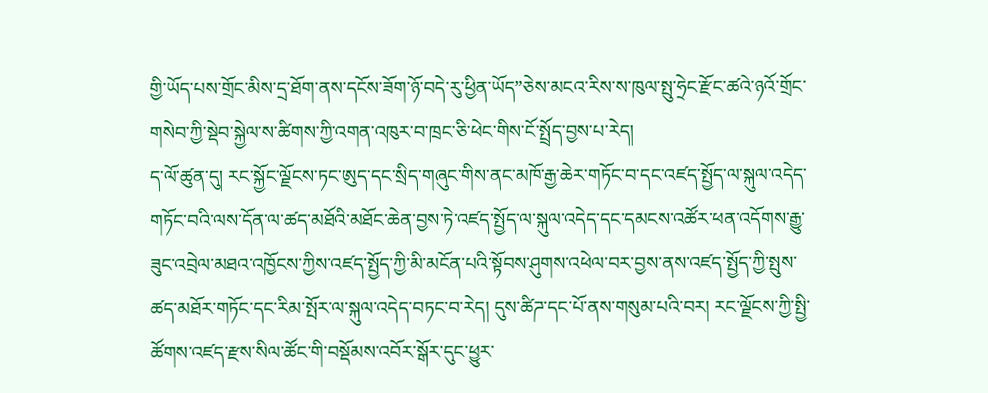གྱི་ཡོད་པས་གྲོང་མིས་དྲ་ཐོག་ནས་དངོས་ཟོག་ཉོ་བདེ་རུ་ཕྱིན་ཡོད”ཅེས་མངའ་རིས་ས་ཁུལ་སྤུ་ཧྲེང་རྫོང་ཚའེ་ཉའོ་གྲོང་གསེབ་ཀྱི་སྡེབ་སྐྱེལ་ས་ཚིགས་ཀྱི་འགན་འཁུར་བ་ཁྲང་ཅི་ཕེང་གིས་ངོ་སྤྲོད་བྱས་པ་རེད།
ད་ལོ་ཚུན་དུ། རང་སྐྱོང་ལྗོངས་ཏང་ཨུད་དང་སྲིད་གཞུང་གིས་ནང་མཁོ་རྒྱ་ཆེར་གཏོང་བ་དང་འཛད་སྤྱོད་ལ་སྐུལ་འདེད་གཏོང་བའི་ལས་དོན་ལ་ཚད་མཐོའི་མཐོང་ཆེན་བྱས་ཏེ་འཛད་སྤྱོད་ལ་སྐུལ་འདེད་དང་དམངས་འཚོར་ཕན་འདོགས་རྒྱུ་ཟུང་འབྲེལ་མཐའ་འཁྱོངས་ཀྱིས་འཛད་སྤྱོད་ཀྱི་མི་མངོན་པའི་སྟོབས་ཤུགས་འཕེལ་བར་བྱས་ནས་འཛད་སྤྱོད་ཀྱི་སྤུས་ཚད་མཐོར་གཏོང་དང་རིམ་སྤོར་ལ་སྐུལ་འདེད་བཏང་བ་རེད། དུས་ཚིཌ་དང་པོ་ནས་གསུམ་པའི་བར། རང་ལྗོངས་ཀྱི་སྤྱི་ཚོགས་འཛད་རྫས་སིལ་ཚོང་གི་བསྡོམས་འབོར་སྒོར་དུང་ཕྱུར་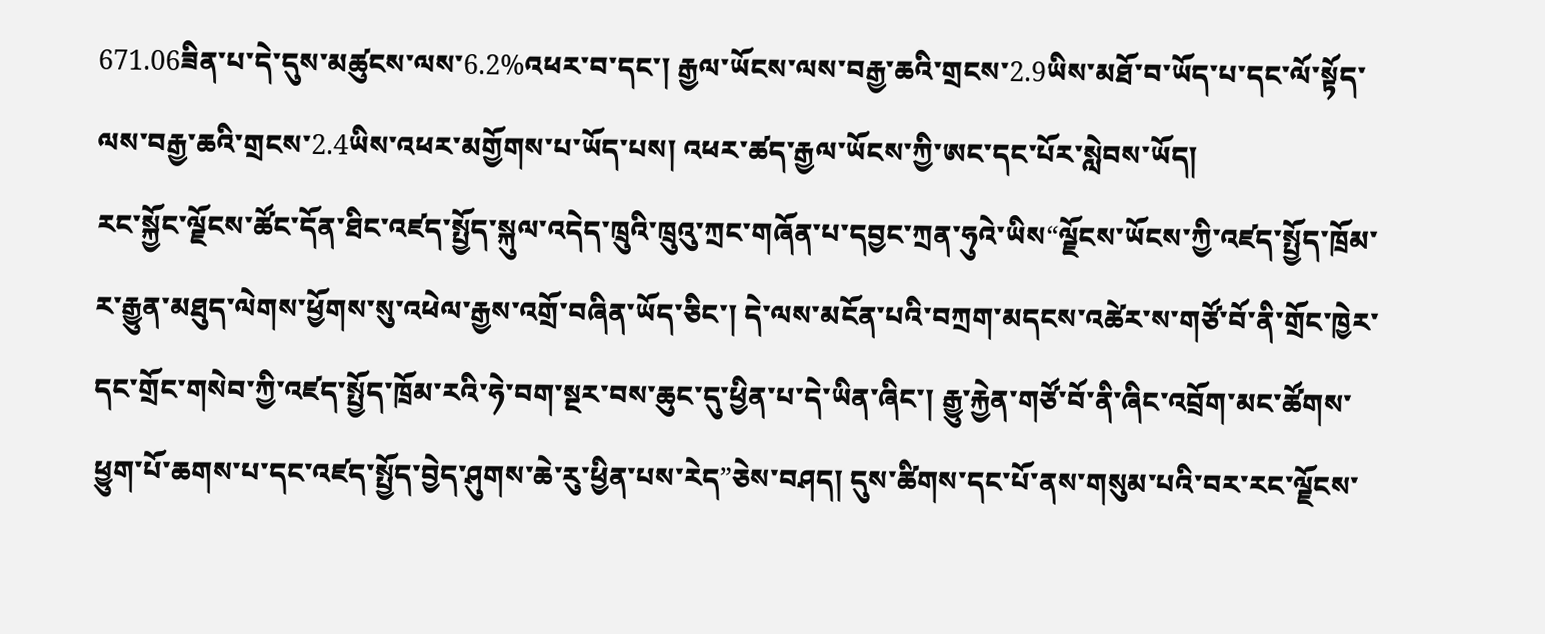671.06ཟིན་པ་དེ་དུས་མཚུངས་ལས་6.2%འཕར་བ་དང་། རྒྱལ་ཡོངས་ལས་བརྒྱ་ཆའི་གྲངས་2.9ཡིས་མཐོ་བ་ཡོད་པ་དང་ལོ་སྟོད་ལས་བརྒྱ་ཆའི་གྲངས་2.4ཡིས་འཕར་མགྱོགས་པ་ཡོད་པས། འཕར་ཚད་རྒྱལ་ཡོངས་ཀྱི་ཨང་དང་པོར་སླེབས་ཡོད།
རང་སྐྱོང་ལྗོངས་ཚོང་དོན་ཐིང་འཛད་སྤྱོད་སྐུལ་འདེད་ཁྲུའི་ཁྲུའུ་ཀྲང་གཞོན་པ་དབྱང་ཀྲན་ཧུའེ་ཡིས“ལྗོངས་ཡོངས་ཀྱི་འཛད་སྤྱོད་ཁྲོམ་ར་རྒྱུན་མཐུད་ལེགས་ཕྱོགས་སུ་འཕེལ་རྒྱས་འགྲོ་བཞིན་ཡོད་ཅིང་། དེ་ལས་མངོན་པའི་བཀྲག་མདངས་འཚེར་ས་གཙོ་བོ་ནི་གྲོང་ཁྱེར་དང་གྲོང་གསེབ་ཀྱི་འཛད་སྤྱོད་ཁྲོམ་རའི་ཧེ་བག་སྔར་བས་ཆུང་དུ་ཕྱིན་པ་དེ་ཡིན་ཞིང་། རྒྱུ་རྐྱེན་གཙོ་བོ་ནི་ཞིང་འབྲོག་མང་ཚོགས་ཕྱུག་པོ་ཆགས་པ་དང་འཛད་སྤྱོད་བྱེད་ཤུགས་ཆེ་རུ་ཕྱིན་པས་རེད”ཅེས་བཤད། དུས་ཚིགས་དང་པོ་ནས་གསུམ་པའི་བར་རང་ལྗོངས་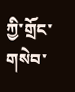ཀྱི་གྲོང་གསེབ་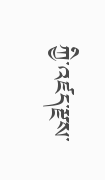ཀྱི་འཛད་རྫས་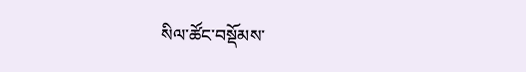སིལ་ཚོང་བསྡོམས་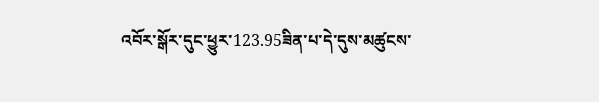འབོར་སྒོར་དུང་ཕྱུར་123.95ཟིན་པ་དེ་དུས་མཚུངས་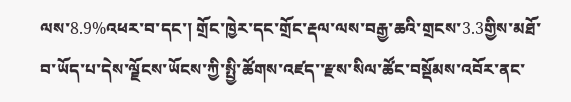ལས་8.9%འཕར་བ་དང་། གྲོང་ཁྱེར་དང་གྲོང་རྡལ་ལས་བརྒྱ་ཆའི་གྲངས་3.3གྱིས་མཐོ་བ་ཡོད་པ་དེས་ལྗོངས་ཡོངས་ཀྱི་སྤྱི་ཚོགས་འཛད་་རྫས་སིལ་ཚོང་བསྡོམས་འབོར་ནང་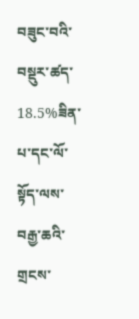བཟུང་བའི་བསྡུར་ཚད་18.5%ཟིན་པ་དང་ལོ་སྟོད་ལས་བརྒྱ་ཆའི་གྲངས་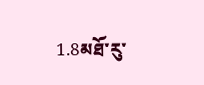1.8མཐོ་རུ་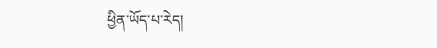ཕྱིན་ཡོད་པ་རེད།